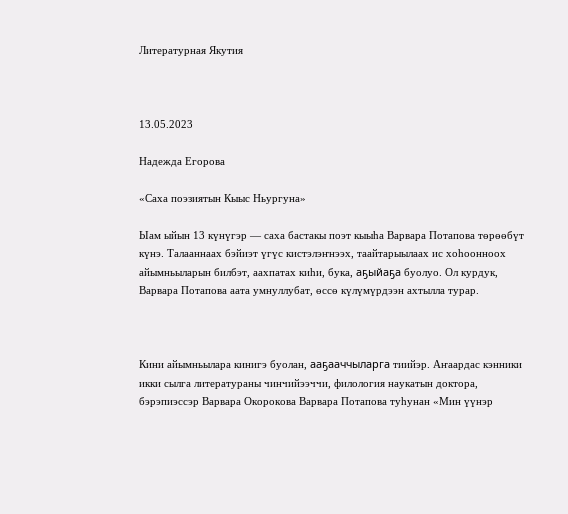Литературная Якутия



13.05.2023

Надежда Егорова

«Саха поэзиятын Кыыс Ньургуна»

Ыам ыйын 13 күнүгэр — саха бастакы поэт кыыһа Варвара Потапова төрөөбүт күнэ. Талааннаах бэйиэт үгүс кистэлэҥнээх, таайтарыылаах ис хоһоонноох айымньыларын билбэт, аахпатах киһи, бука, аҕыйаҕа буолуо. Ол курдук, Варвара Потапова аата умнуллубат, өссө күлүмүрдээн ахтылла турар.



Кини айымньылара кинигэ буолан, ааҕааччыларга тиийэр. Аҥаардас кэнники икки сылга литератураны чинчийээччи, филология наукатын доктора, бэрэпиэссэр Варвара Окорокова Варвара Потапова туһунан «Мин үүнэр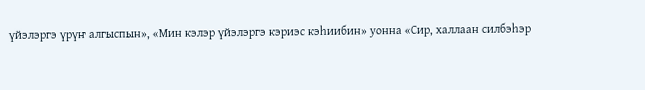үйэлэргэ үрүҥ алгыспын», «Мин кэлэр үйэлэргэ кэриэс кэһиибин» уонна «Сир, халлаан силбэһэр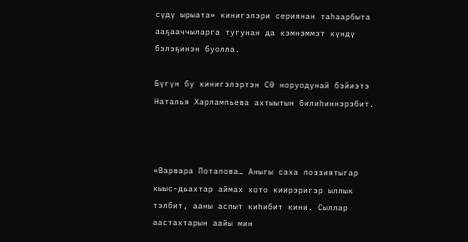сүдү ырыата» кинигэлэри сериянан таһаарбыта ааҕааччыларга тугунан да кэмнэммэт күндү бэлэҕинэн буолла.

Бүгүн бу кинигэлэртэн СӨ норуодунай бэйиэтэ Наталья Харлампьева ахтыытын билиһиннэрэбит.



«Варвара Потапова… Аныгы саха поэзиятыгар кыыс-дьахтар аймах хото киирэригэр ыллык тэлбит, ааны аспыт киһибит кини. Сыллар аастахтарын аайы мин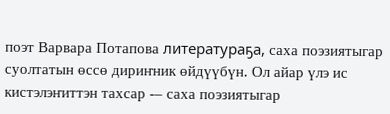поэт Варвара Потапова литератураҕа, саха поэзиятыгар суолтатын өссө дириҥник өйдүүбүн. Ол айар үлэ ис кистэлэҥиттэн тахсар -– саха поэзиятыгар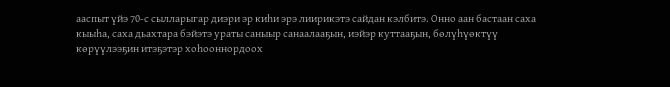ааспыт үйэ 70-с сылларыгар диэри эр киһи эрэ лиирикэтэ сайдан кэлбитэ. Онно аан бастаан саха кыыһа, саха дьахтара бэйэтэ ураты саныыр санаалааҕын, иэйэр куттааҕын, бөлүһүөктүү көрүүлээҕин итэҕэтэр хоһооннордоох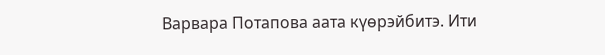Варвара Потапова аата күөрэйбитэ. Ити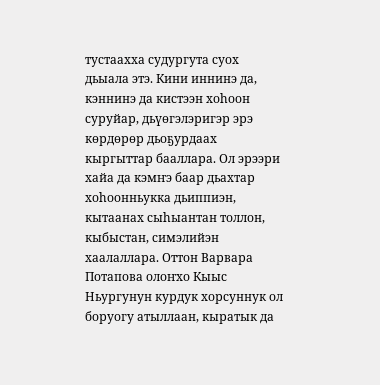тустаахха судургута суох дьыала этэ. Кини иннинэ да, кэннинэ да кистээн хоһоон суруйар, дьүөгэлэригэр эрэ көрдөрөр дьоҕурдаах кыргыттар бааллара. Ол эрээри хайа да кэмҥэ баар дьахтар хоһоонньукка дьиппиэн, кытаанах сыһыантан толлон, кыбыстан, симэлийэн хаалаллара. Оттон Варвара Потапова олоҥхо Кыыс Ньургунун курдук хорсуннук ол боруогу атыллаан, кыратык да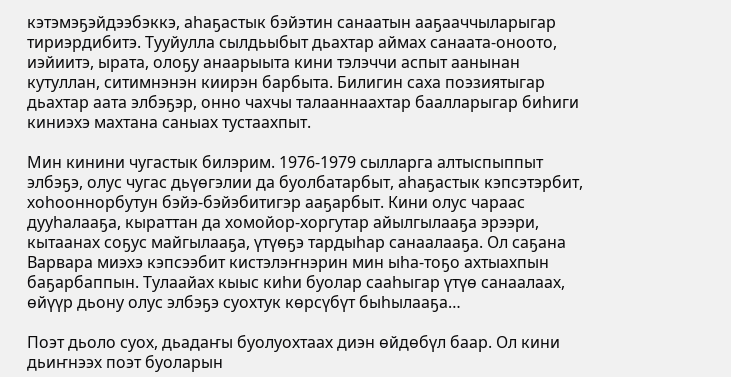кэтэмэҕэйдээбэккэ, аһаҕастык бэйэтин санаатын ааҕааччыларыгар тириэрдибитэ. Тууйулла сылдьыбыт дьахтар аймах санаата-оноото, иэйиитэ, ырата, олоҕу анаарыыта кини тэлэччи аспыт аанынан кутуллан, ситимнэнэн киирэн барбыта. Билигин саха поэзиятыгар дьахтар аата элбэҕэр, онно чахчы талааннаахтар баалларыгар биһиги киниэхэ махтана саныах тустаахпыт.

Мин кинини чугастык билэрим. 1976-1979 сылларга алтыспыппыт элбэҕэ, олус чугас дьүөгэлии да буолбатарбыт, аһаҕастык кэпсэтэрбит, хоһооннорбутун бэйэ-бэйэбитигэр ааҕарбыт. Кини олус чараас дууһалааҕа, кыраттан да хомойор-хоргутар айылгылааҕа эрээри, кытаанах соҕус майгылааҕа, үтүөҕэ тардыһар санаалааҕа. Ол саҕана Варвара миэхэ кэпсээбит кистэлэҥнэрин мин ыһа-тоҕо ахтыахпын баҕарбаппын. Тулаайах кыыс киһи буолар сааһыгар үтүө санаалаах, өйүүр дьону олус элбэҕэ суохтук көрсүбүт быһылааҕа…

Поэт дьоло суох, дьадаҥы буолуохтаах диэн өйдөбүл баар. Ол кини дьиҥнээх поэт буоларын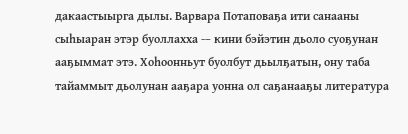дакаастыырга дылы. Варвара Потаповаҕа ити санааны сыһыаран этэр буоллахха -– кини бэйэтин дьоло суоҕунан ааҕыммат этэ. Хоһоонньут буолбут дьылҕатын, ону таба тайаммыт дьолунан ааҕара уонна ол саҕанааҕы литература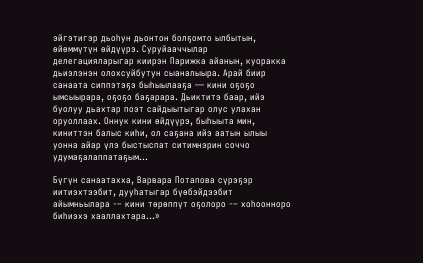эйгэтигэр дьоһун дьонтон болҕомто ылбытын, өйөммүтүн өйдүүрэ. Суруйааччылар делегацияларыгар киирэн Парижка айанын, куоракка дьиэлэнэн олохсуйбутун сыаналыыра. Арай биир санаата сиппэтэҕэ быһыылааҕа — кини оҕоҕо ымсыырара, оҕоҕо баҕарара. Дьиктитэ баар, ийэ буолуу дьахтар поэт сайдыытыгар олус улахан оруоллаах. Оннук кини өйдүүрэ, быһыыта мин, киниттэн балыс киһи, ол саҕана ийэ аатын ылыы уонна айар үлэ быстыспат ситимнэрин соччо удумаҕалаппатаҕым…

Бүгүн санаатахха, Варвара Потапова сүрэҕэр иитиэхтээбит, дууһатыгар бүөбэйдээбит айымньылара -– кини төрөппүт оҕолоро -– хоһоонноро биһиэхэ хааллахтара…»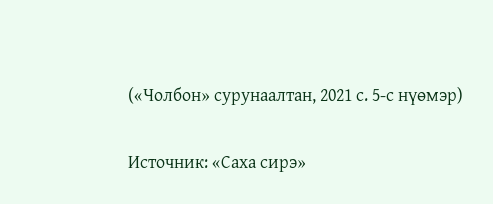(«Чолбон» сурунаалтан, 2021 с. 5-с нүөмэр)

Источник: «Саха сирэ»